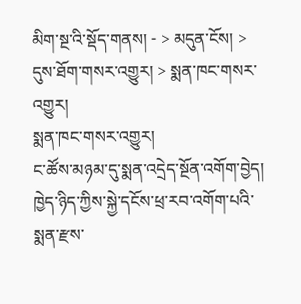མིག་སྔ་འི་སྡོད་གནས། - > མདུན་ངོས། > དུས་ཐོག་གསར་འགྱུར། > སྨན་ཁང་གསར་འགྱུར།
སྨན་ཁང་གསར་འགྱུར།
ང་ཚོས་མཉམ་དུ་སྨན་འདྲེད་སྔོན་འགོག་བྱེད།
ཁྱེད་ཉིད་ཀྱིས་སྐྱེ་དངོས་ཕྲ་རབ་འགོག་པའི་སྨན་རྫས་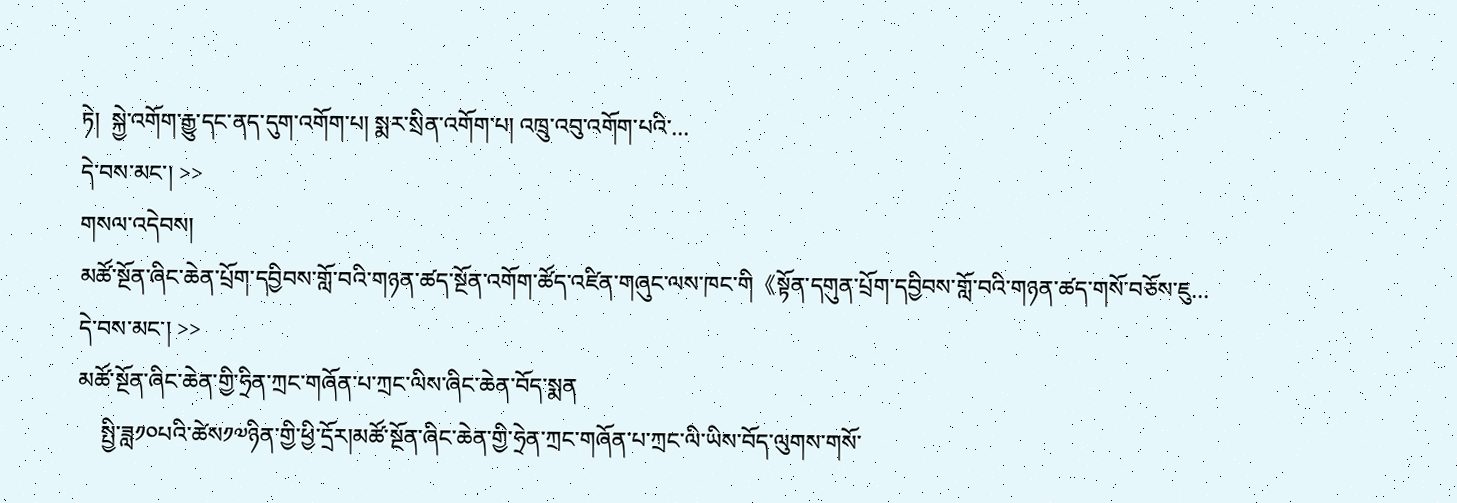ཏེ།  སྐྱེ་འགོག་རྒྱུ་དང་ནད་དུག་འགོག་པ། སྨར་སྲིན་འགོག་པ། འཁྲུ་འབུ་འགོག་པའི་...
དེ་བས་མང་། >>
གསལ་འདེབས།
མཚོ་སྔོན་ཞིང་ཆེན་པྲོག་དབྱིབས་གློ་བའི་གཉན་ཚད་སྔོན་འགོག་ཚོད་འཛིན་གཞུང་ལས་ཁང་གི《སྟོན་དགུན་པྲོག་དབྱིབས་གློ་བའི་གཉན་ཚད་གསོ་བཅོས་ཇུ...
དེ་བས་མང་། >>
མཚོ་སྔོན་ཞིང་ཆེན་གྱི་ཧྲིན་ཀྲང་གཞོན་པ་ཀྲང་ལིས་ཞིང་ཆེན་བོད་སྨན
    སྤྱི་ཟླ༡༠པའི་ཚེས༡༧ཉིན་གྱི་ཕྱི་དྲོར།མཚོ་སྔོན་ཞིང་ཆེན་གྱི་ཧྲེན་ཀྲང་གཞོན་པ་ཀྲང་ལི་ཡིས་བོད་ལུགས་གསོ་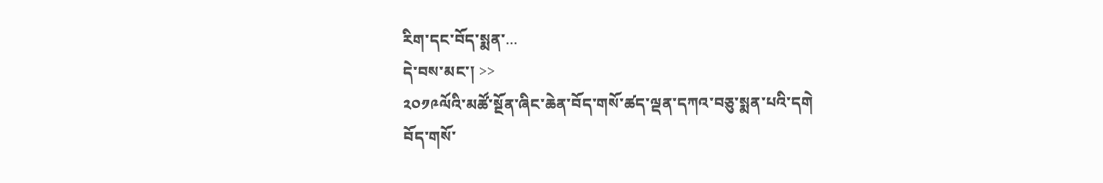རིག་དང་བོད་སྨན་...
དེ་བས་མང་། >>
༢༠༡༩ལོའི་མཚོ་སྔོན་ཞིང་ཆེན་བོད་གསོ་ཚད་ལྡན་དཀའ་བཅུ་སྨན་པའི་དགེ
བོད་གསོ་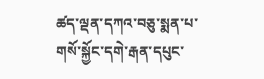ཚད་ལྡན་དཀའ་བཅུ་སྨན་པ་གསོ་སྐྱོང་དགེ་རྒན་དཔུང་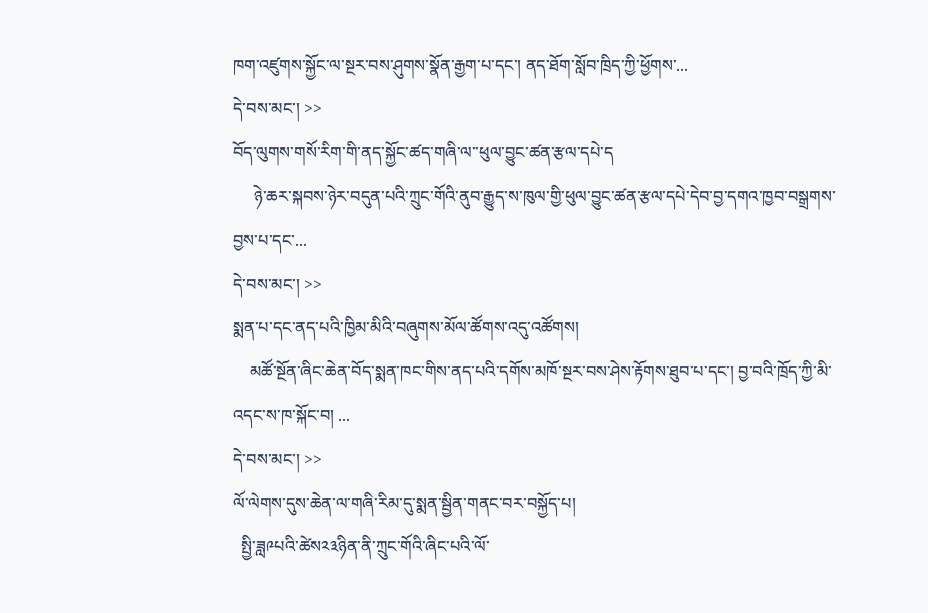ཁག་འཛུགས་སྐྱོང་ལ་སྔར་བས་ཤུགས་སྣོན་རྒྱག་པ་དང་། ནད་ཐོག་སློབ་ཁྲིད་ཀྱི་ཕྱོགས་...
དེ་བས་མང་། >>
བོད་ལུགས་གསོ་རིག་གི་ནད་སྐྱོང་ཚད་གཞི་ལ་་ཕུལ་བྱུང་ཚན་རྩལ་དཔེ་ད
     ཉེ་ཆར་སྐབས་ཉེར་བདུན་པའི་ཀྲུང་གོའི་ནུབ་རྒྱུད་ས་ཁུལ་གྱི་ཕུལ་བྱུང་ཚན་རྩལ་དཔེ་དེབ་བྱ་དགའ་ཁྱབ་བསྒྲགས་བྱས་པ་དང་...
དེ་བས་མང་། >>
སྨན་པ་དང་ནད་པའི་ཁྱིམ་མིའི་བཞུགས་མོལ་ཚོགས་འདུ་འཚོགས།
    མཚོ་སྔོན་ཞིང་ཆེན་བོད་སྨན་ཁང་གིས་ནད་པའི་དགོས་མཁོ་སྔར་བས་ཤེས་རྟོགས་ཐུབ་པ་དང་། བྱ་བའི་ཁྲོད་ཀྱི་མི་འདང་ས་ཁ་སྐོང་བ། ...
དེ་བས་མང་། >>
ལོ་ལེགས་དུས་ཆེན་ལ་གཞི་རིམ་དུ་སྨན་སྦྱིན་གནང་བར་བསྐྱོད་པ།
  སྤྱི་ཟླ༩པའི་ཚེས༢༣ཉིན་ནི་ཀྲུང་གོའི་ཞིང་པའི་ལོ་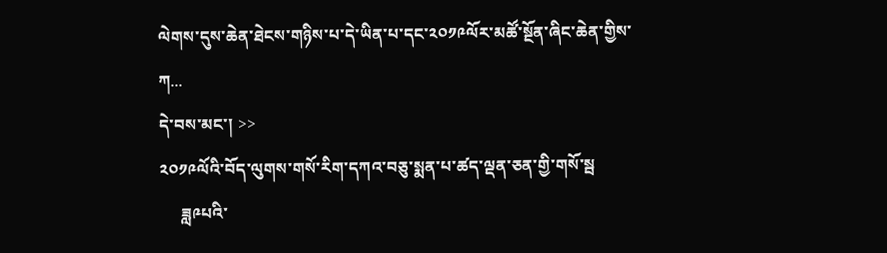ལེགས་དུས་ཆེན་ཐེངས་གཉིས་པ་དེ་ཡིན་པ་དང་༢༠༡༩ལོར་མཚོ་སྔོན་ཞིང་ཆེན་གྱིས་ཀ...
དེ་བས་མང་། >>
༢༠༡༩ལོའི་བོད་ལུགས་གསོ་རིག་དཀའ་བཅུ་སྨན་པ་ཚད་ལྡན་ཅན་གྱི་གསོ་སྦ
     ཟླ༩པའི་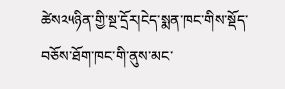ཚེས༢༥ཉིན་གྱི་སྔ་དྲོར།ངེད་སྨན་ཁང་གིས་སྡོད་བཅོས་ཐོག་ཁང་གི་ནུས་མང་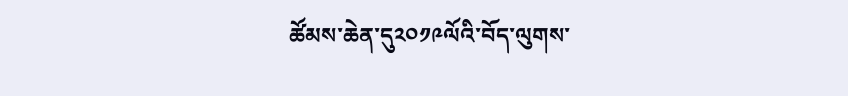ཚོམས་ཆེན་དུ༢༠༡༩ལོའི་བོད་ལུགས་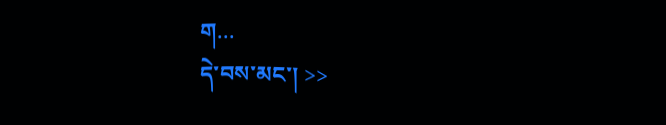ག...
དེ་བས་མང་། >>